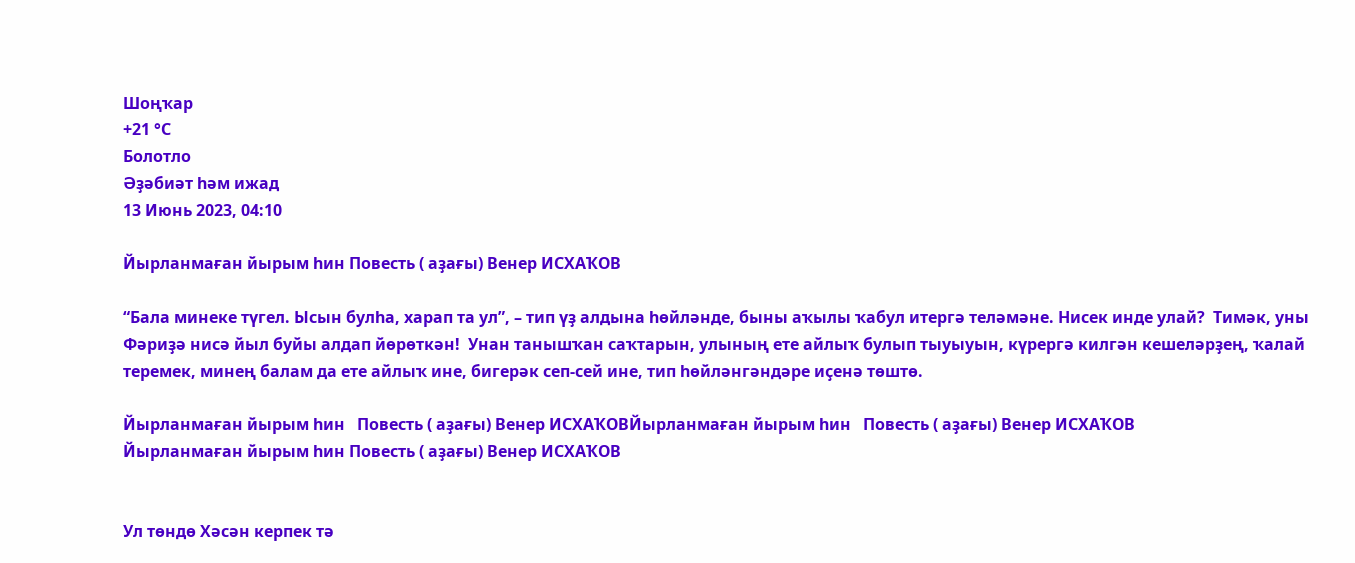Шоңҡар
+21 °С
Болотло
Әҙәбиәт һәм ижад
13 Июнь 2023, 04:10

Йырланмаған йырым һин Повесть ( аҙағы) Венер ИСХАҠОВ

“Бала минеке түгел. Ысын булһа, харап та ул”, – тип үҙ алдына һөйләнде, быны аҡылы ҡабул итергә теләмәне. Нисек инде улай?  Тимәк, уны Фәриҙә нисә йыл буйы алдап йөрөткән!  Унан танышҡан саҡтарын, улының ете айлыҡ булып тыуыуын, күрергә килгән кешеләрҙең, ҡалай теремек, минең балам да ете айлыҡ ине, бигерәк сеп-сей ине, тип һөйләнгәндәре иҫенә төштө.

Йырланмаған йырым һин   Повесть ( аҙағы) Венер ИСХАҠОВЙырланмаған йырым һин   Повесть ( аҙағы) Венер ИСХАҠОВ
Йырланмаған йырым һин Повесть ( аҙағы) Венер ИСХАҠОВ


Ул төндө Хәсән керпек тә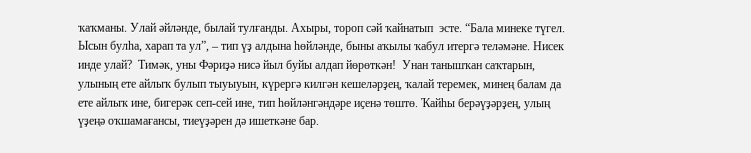ҡаҡманы. Улай әйләнде, былай тулғанды. Ахыры, тороп сәй ҡайнатып  эсте. “Бала минеке түгел. Ысын булһа, харап та ул”, – тип үҙ алдына һөйләнде, быны аҡылы ҡабул итергә теләмәне. Нисек инде улай?  Тимәк, уны Фәриҙә нисә йыл буйы алдап йөрөткән!  Унан танышҡан саҡтарын, улының ете айлыҡ булып тыуыуын, күрергә килгән кешеләрҙең, ҡалай теремек, минең балам да ете айлыҡ ине, бигерәк сеп-сей ине, тип һөйләнгәндәре иҫенә төштө. Ҡайһы берәүҙәрҙең, улың үҙеңә оҡшамағансы, тиеүҙәрен дә ишеткәне бар.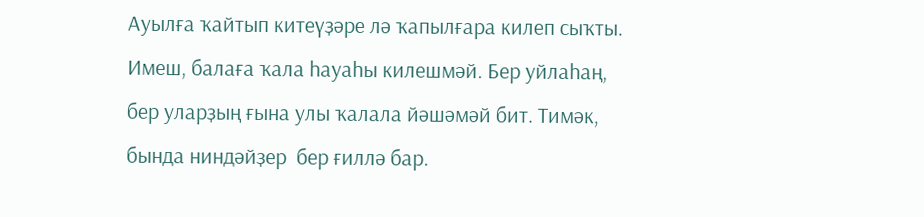Ауылға ҡайтып китеүҙәре лә ҡапылғара килеп сыҡты. Имеш, балаға ҡала һауаһы килешмәй. Бер уйлаһаң, бер уларҙың ғына улы ҡалала йәшәмәй бит. Тимәк, бында ниндәйҙер  бер ғиллә бар.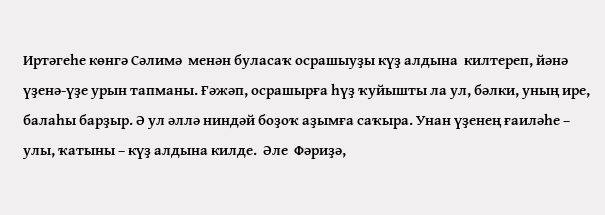Иртәгеһе көнгә Сәлимә  менән буласаҡ осрашыуҙы күҙ алдына  килтереп, йәнә үҙенә-үҙе урын тапманы. Ғәжәп, осрашырға һүҙ ҡуйышты ла ул, бәлки, уның ире, балаһы барҙыр. Ә ул әллә ниндәй боҙоҡ аҙымға саҡыра. Унан үҙенең ғаиләһе – улы, ҡатыны – күҙ алдына килде.  Әле  Фәриҙә,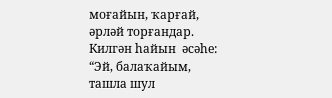моғайын, ҡарғай, әрләй торғандар. Килгән һайын  әсәһе: “Эй, балаҡайым, ташла шул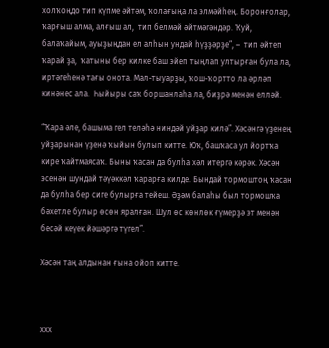холҡоңдо тип күпме әйтәм, ҡолағыңа ла элмәйһең. Боронғолар, ҡарғыш алма, алғыш ал,  тип белмәй әйтмәгәндәр. Ҡуй, балаҡайым, ауыҙыңдан ел алһын ундай һүҙҙәрҙе”, –  тип әйтеп ҡарай ҙа,  ҡатыны бер килке баш эйеп тыңлап ултырған була ла, иртәгеһенә тағы онота. Мал-тыуарҙы, ҡош-ҡортто ла әрләп кинәнес ала.  Һыйыры саҡ боршанлаһа ла, биҙрә менән елләй.

“Ҡара әле, башыма гел теләһә ниндәй уйҙар килә”. Хәсәнгә үҙенең уйҙарынан үҙенә ҡыйын булып китте. Юҡ, башҡаса ул йортҡа кире ҡайтмаясаҡ. Быны ҡасан да булһа хәл итергә кәрәк. Хәсән эсенән шундай тәүәккәл ҡарарға килде. Бындай тормоштоң ҡасан да булһа бер сиге булырға тейеш. Әҙәм балаһы был тормошҡа бәхетле булыр өсөн яралған. Шул өс көнлөк ғүмерҙә эт менән бесәй кеүек йәшәргә түгел”.

Хәсән таң алдынан ғына ойоп китте.



ххх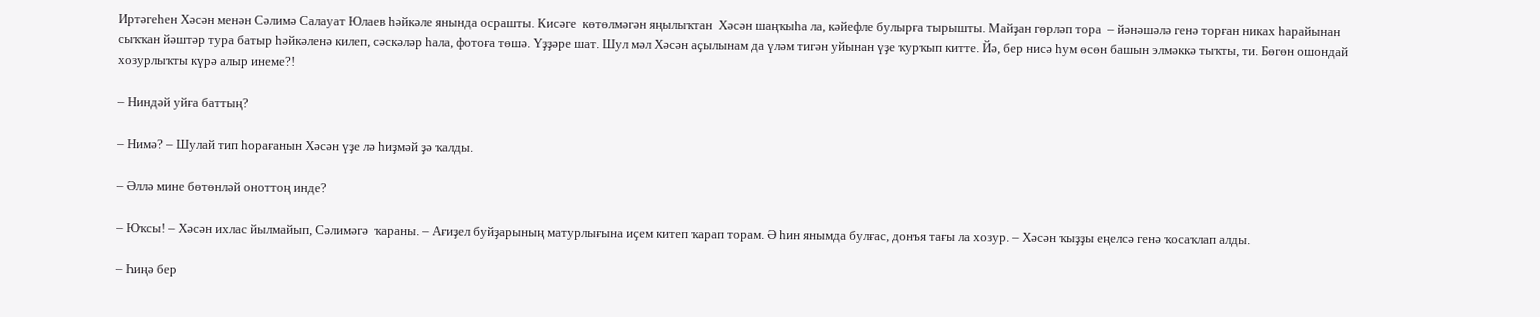Иртәгеһен Хәсән менән Сәлимә Салауат Юлаев һәйкәле янында осрашты. Кисәге  көтөлмәгән яңылыҡтан  Хәсән шаңҡыһа ла, кәйефле булырға тырышты. Майҙан гөрләп тора  – йәнәшәлә генә торған никах һарайынан сыҡҡан йәштәр тура батыр һәйкәленә килеп, сәскәләр һала, фотоға төшә. Үҙҙәре шат. Шул мәл Хәсән аҫылынам да үләм тигән уйынан үҙе ҡурҡып китте. Йә, бер нисә һум өсөн башын элмәккә тыҡты, ти. Бөгөн ошондай хозурлыҡты күрә алыр инеме?!

– Ниндәй уйға баттың?

– Нимә? – Шулай тип һорағанын Хәсән үҙе лә һиҙмәй ҙә ҡалды.

– Әллә мине бөтөнләй оноттоң инде?

– Юҡсы! – Хәсән ихлас йылмайып, Сәлимәгә  ҡараны. – Ағиҙел буйҙарының матурлығына иҫем китеп ҡарап торам. Ә һин янымда булғас, донъя тағы ла хозур. – Хәсән ҡыҙҙы еңелсә генә ҡосаҡлап алды.

– Һиңә бер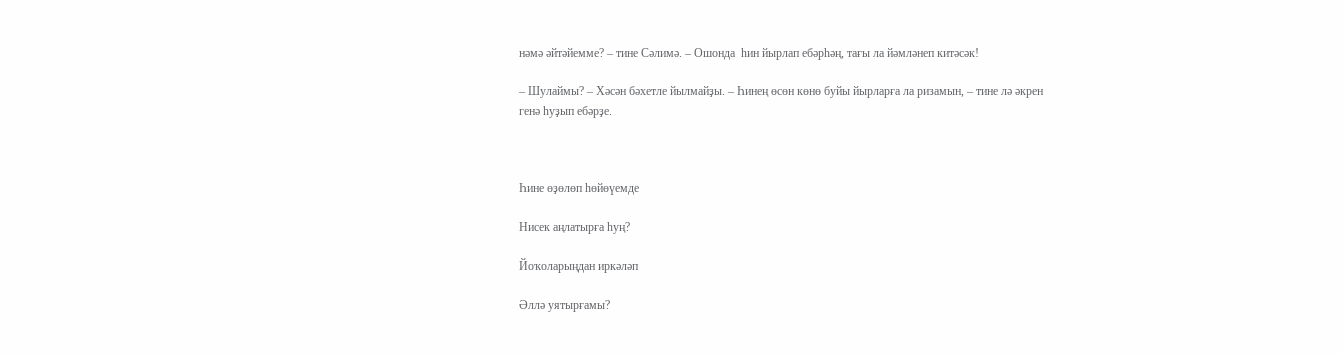нәмә әйтәйемме? – тине Сәлимә. – Ошонда  һин йырлап ебәрһәң, тағы ла йәмләнеп китәсәк!

– Шулаймы? – Хәсән бәхетле йылмайҙы. – Һинең өсөн көнө буйы йырларға ла ризамын, – тине лә әкрен генә һуҙып ебәрҙе.



Һине өҙөлөп һөйөүемде

Нисек аңлатырға һуң?

Йоҡоларыңдан иркәләп

Әллә уятырғамы?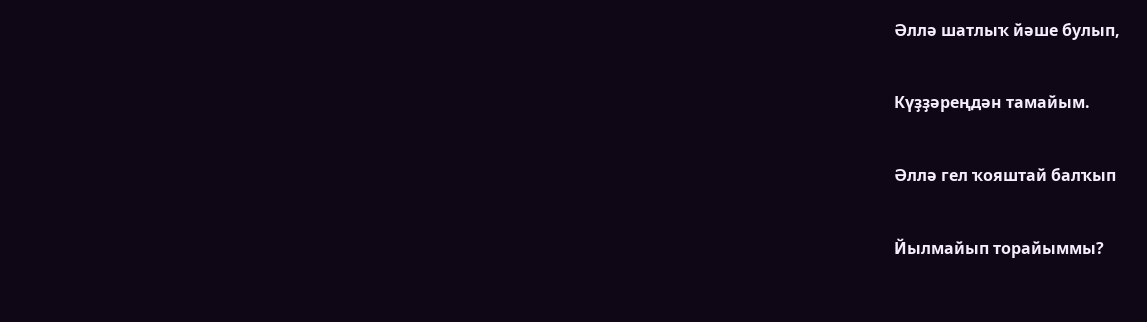Әллә шатлыҡ йәше булып,

Күҙҙәреңдән тамайым.

Әллә гел ҡояштай балҡып

Йылмайып торайыммы?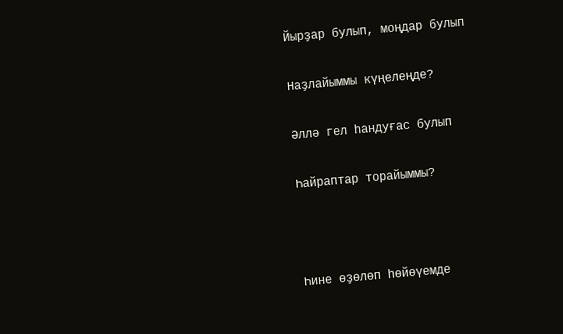Йырҙар булып, моңдар булып

Наҙлайыммы күңелеңде?

Әллә гел һандуғас булып

Һайраптар торайыммы?



Һине өҙөлөп һөйөүемде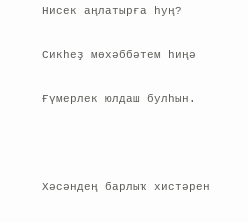Нисек аңлатырға һуң?

Сикһеҙ мөхәббәтем һиңә

Ғүмерлек юлдаш булһын.



Хәсәндең барлыҡ хистәрен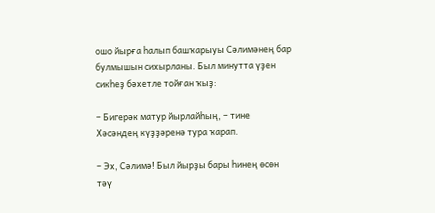ошо йырға һалып башҡарыуы Сәлимәнең бар булмышын сихырланы. Был минутта үҙен сикһеҙ бәхетле тойған ҡыҙ:

– Бигерәк матур йырлайһың, – тине Хәсәндең күҙҙәренә тура ҡарап.

– Эх, Сәлимә! Был йырҙы бары һинең өсөн тәү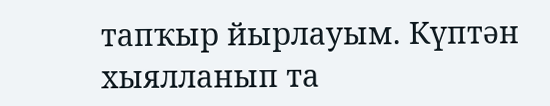тапҡыр йырлауым. Күптән хыялланып та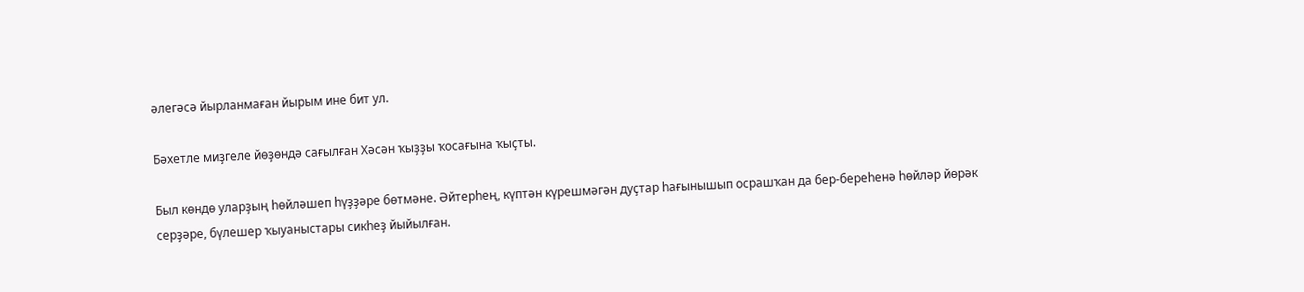әлегәсә йырланмаған йырым ине бит ул.

Бәхетле миҙгеле йөҙөндә сағылған Хәсән ҡыҙҙы ҡосағына ҡыҫты.

Был көндө уларҙың һөйләшеп һүҙҙәре бөтмәне. Әйтерһең, күптән күрешмәгән дуҫтар һағынышып осрашҡан да бер-береһенә һөйләр йөрәк серҙәре, бүлешер ҡыуаныстары сикһеҙ йыйылған.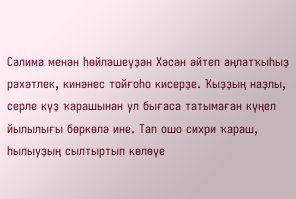Сәлимә менән һөйләшеүҙән Хәсән әйтеп аңлатҡыһыҙ рәхәтлек, кинәнес тойғоһо кисерҙе. Ҡыҙҙың наҙлы, серле күҙ ҡарашынан ул бығаса татымаған күңел йылылығы бөркөлә ине. Тап ошо сихри ҡараш, һылыуҙың сылтыртып көлөүе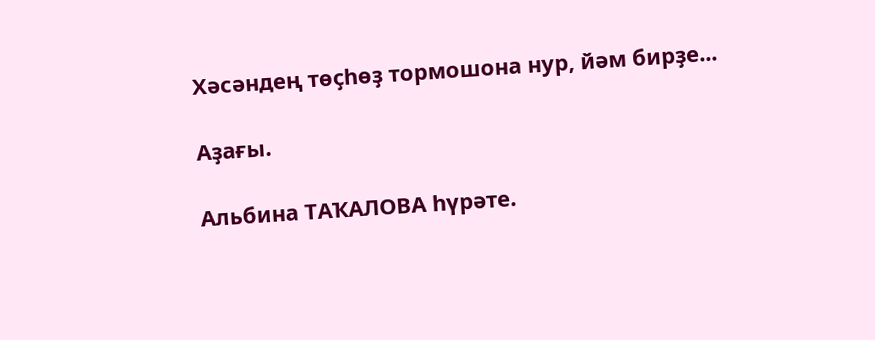Хәсәндең төҫһөҙ тормошона нур, йәм бирҙе...

Аҙағы.

Альбина ТАҠАЛОВА һүрәте.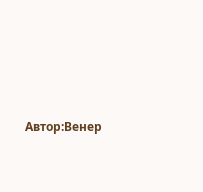Автор:Венер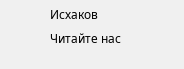Исхаков
Читайте нас